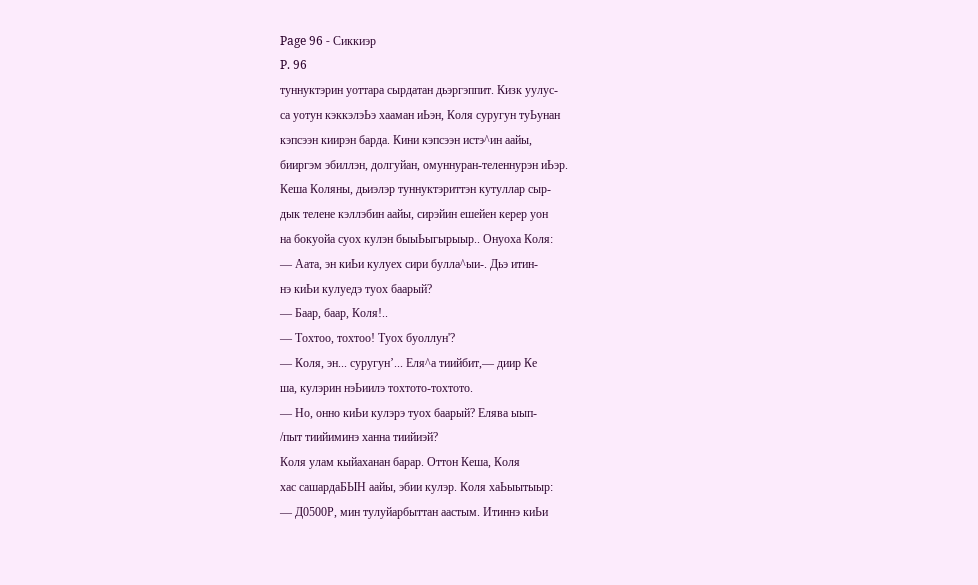Page 96 - Сиккиэр
P. 96
туннуктэрин уоттара сырдатан дьэргэппит. Кизк уулус-
са уотун кэккэлэЬэ хааман иЬэн, Коля суругун туЬунан
кэпсээн киирэн барда. Кини кэпсээн истэ^ин аайы,
бииргэм эбиллэн, долгуйан, омуннуран-теленнурэн иЬэр.
Кеша Коляны, дьиэлэр туннуктэриттэн кутуллар сыр-
дык телене кэллэбин аайы, сирэйин ешейен керер уон
на бокуойа суох кулэн быыЬыгырыыр.. Онуоха Коля:
— Аата, эн киЬи кулуех сири булла^ыи-. Дьэ итин-
нэ киЬи кулуедэ туох баарый?
— Баар, баар, Коля!..
— Тохтоо, тохтоо! Туох буоллун'?
— Коля, эн... суругун’... Еля^а тиийбит,— диир Ке
ша, кулэрин нэЬиилэ тохтото-тохтото.
— Но, онно киЬи кулэрэ туох баарый? Елява ыып-
/пыт тиийиминэ ханна тиийиэй?
Коля улам кыйаханан барар. Оттон Кеша, Коля
хас сашардаБЫН аайы, эбии кулэр. Коля хаЬыытыыр:
— Д0500Р, мин тулуйарбыттан аастым. Итиннэ киЬи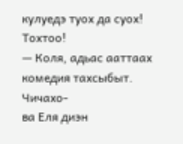кулуедэ туох да суох! Тохтоо!
— Коля, адьас ааттаах комедия тахсыбыт. Чичахо-
ва Еля диэн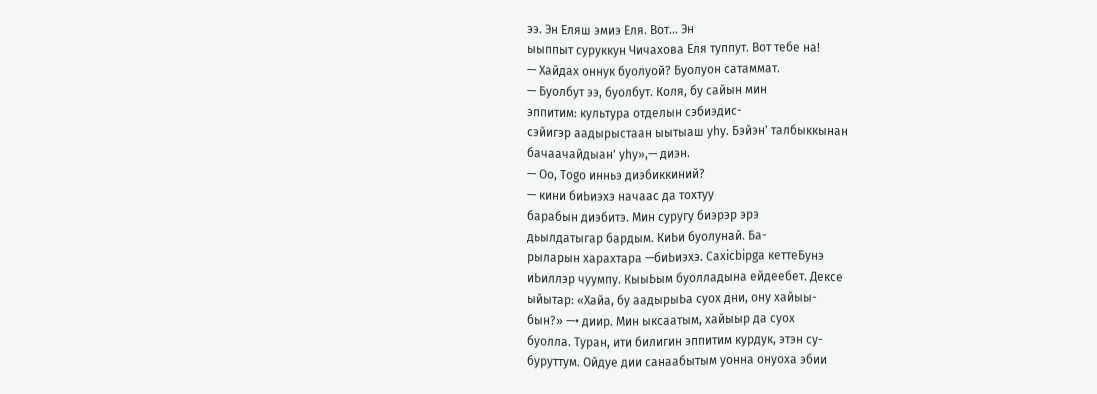ээ. Эн Еляш эмиэ Еля. Вот... Эн
ыыппыт суруккун Чичахова Еля туппут. Вот тебе на!
— Хайдах оннук буолуой? Буолуон сатаммат.
— Буолбут ээ, буолбут. Коля, бу сайын мин
эппитим: культура отделын сэбиэдис-
сэйигэр аадырыстаан ыытыаш yhy. Бэйэн' талбыккынан
бачаачайдыан' yhy»,— диэн.
— Оо, Togo инньэ диэбиккиний?
— кини биЬиэхэ начаас да тохтуу
барабын диэбитэ. Мин суругу биэрэр эрэ
дьылдатыгар бардым. КиЬи буолунай. Ба-
рыларын харахтара —биЬиэхэ. Caxicbipga кеттеБунэ
иЬиллэр чуумпу. КыыЬым буолладына ейдеебет. Дексе
ыйытар: «Хайа, бу аадырыЬа суох дни, ону хайыы-
бын?» —• диир. Мин ыксаатым, хайыыр да суох
буолла. Туран, ити билигин эппитим курдук, этэн су-
буруттум. Ойдуе дии санаабытым уонна онуоха эбии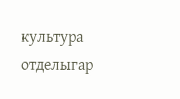культура отделыгар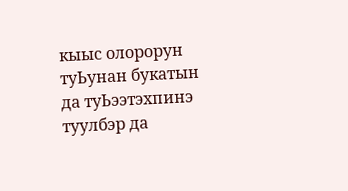кыыс олорорун туЬунан букатын
да туЬээтэхпинэ туулбэр да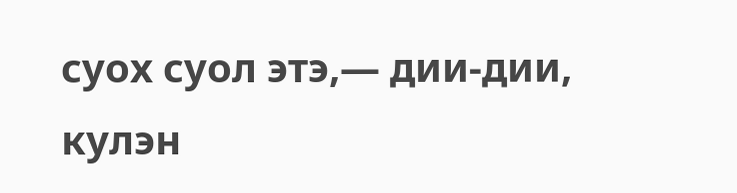суох суол этэ,— дии-дии,
кулэн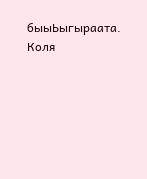быыЬыгыраата. Коля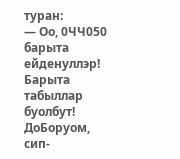туран:
— Оо, 0ЧЧ050 барыта ейденуллэр! Барыта табыллар
буолбут! ДоБоруом, сип-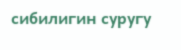сибилигин суругу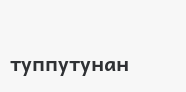туппутунан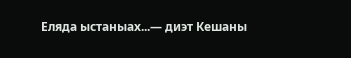Еляда ыстаныах...— диэт Кешаны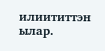илиититтэн ылар.